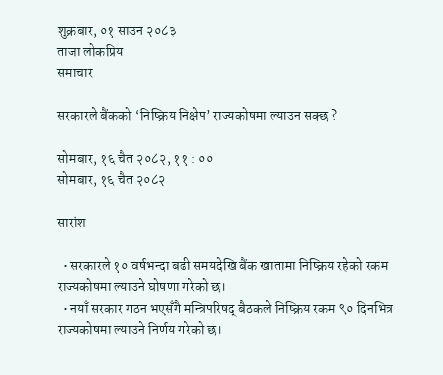शुक्रबार, ०१ साउन २०८३
ताजा लोकप्रिय
समाचार

सरकारले बैंकको ‘निष्क्रिय निक्षेप’ राज्यकोषमा ल्याउन सक्छ ?

सोमबार, १६ चैत २०८२, ११ : ००
सोमबार, १६ चैत २०८२

सारांश

  • सरकारले १० वर्षभन्दा बढी समयदेखि बैंक खातामा निष्क्रिय रहेको रकम राज्यकोषमा ल्याउने घोषणा गरेको छ।
  • नयाँ सरकार गठन भएसँगै मन्त्रिपरिषद् बैठकले निष्क्रिय रकम ९० दिनभित्र राज्यकोषमा ल्याउने निर्णय गरेको छ।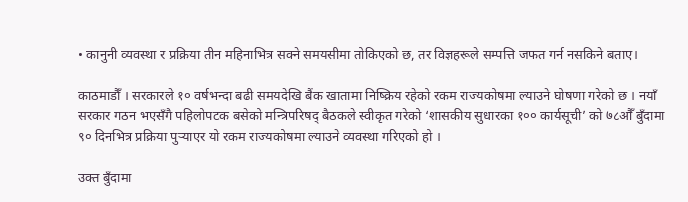• कानुनी व्यवस्था र प्रक्रिया तीन महिनाभित्र सक्ने समयसीमा तोकिएको छ, तर विज्ञहरूले सम्पत्ति जफत गर्न नसकिने बताए।

काठमाडौँ । सरकारले १० वर्षभन्दा बढी समयदेखि बैंक खातामा निष्क्रिय रहेको रकम राज्यकोषमा ल्याउने घोषणा गरेको छ । नयाँ सरकार गठन भएसँगै पहिलोपटक बसेको मन्त्रिपरिषद् बैठकले स्वीकृत गरेको ‘शासकीय सुधारका १०० कार्यसूची’ को ७८औँ बुँदामा ९० दिनभित्र प्रक्रिया पुर्‍याएर यो रकम राज्यकोषमा ल्याउने व्यवस्था गरिएको हो ।

उक्त बुँदामा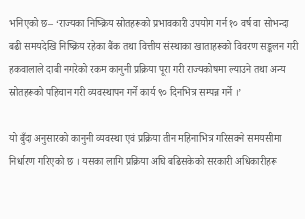भनिएको छ– ‘राज्यका निष्क्रिय स्रोतहरूको प्रभावकारी उपयोग गर्न १० वर्ष वा सोभन्दा बढी समयदेखि निष्क्रिय रहेका बैंक तथा वित्तीय संस्थाका खाताहरूको विवरण सङ्कलन गरी हकवालाले दाबी नगरेको रकम कानुनी प्रक्रिया पूरा गरी राज्यकोषमा ल्याउने तथा अन्य स्रोतहरूको पहिचान गरी व्यवस्थापन गर्ने कार्य ९० दिनभित्र सम्पन्न गर्ने ।’

यो बुँदा अनुसारको कानुनी व्यवस्था एवं प्रक्रिया तीन महिनाभित्र गरिसक्ने समयसीमा निर्धारण गरिएको छ । यसका लागि प्रक्रिया अघि बढिसकेको सरकारी अधिकारीहरू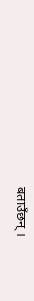बताउँछन् ।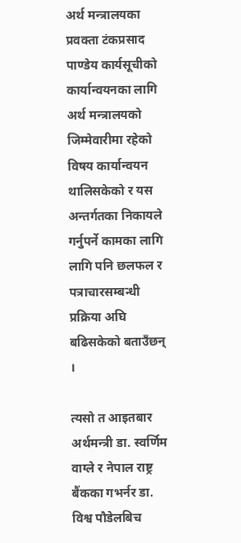अर्थ मन्त्रालयका प्रवक्ता टंकप्रसाद पाण्डेय कार्यसूचीको कार्यान्वयनका लागि अर्थ मन्त्रालयको जिम्मेवारीमा रहेको विषय कार्यान्वयन थालिसकेको र यस अन्तर्गतका निकायले गर्नुपर्ने कामका लागि लागि पनि छलफल र पत्राचारसम्बन्धी प्रक्रिया अघि बढिसकेको बताउँछन् ।

त्यसो त आइतबार अर्थमन्त्री डा. स्वर्णिम वाग्ले र नेपाल राष्ट्र बैंकका गभर्नर डा. विश्व पौडेलबिच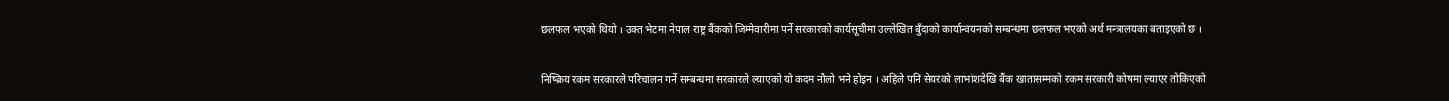छलफल भएको थियो । उक्त भेटमा नेपाल राष्ट्र बैंकको जिम्मेवारीमा पर्ने सरकारको कार्यसूचीमा उल्लेखित बुँदाको कार्यान्वयनको सम्बन्धमा छलफल भएको अर्थ मन्त्रालयका बताइएको छ ।

निष्क्रिय रकम सरकारले परिचालन गर्ने सम्बन्धमा सरकारले ल्याएको यो कदम नौलो भने होइन । अहिले पनि सेयरको लाभांशदेखि बैंक खातासम्मको रकम सरकारी कोषमा ल्याएर तोकिएको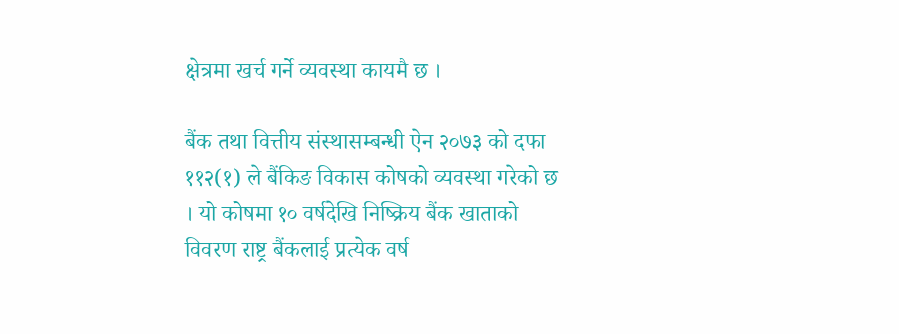क्षेत्रमा खर्च गर्ने व्यवस्था कायमै छ ।

बैंक तथा वित्तीय संस्थासम्बन्धी ऐन २०७३ को दफा ११२(१) ले बैंकिङ विकास कोषको व्यवस्था गरेको छ । यो कोषमा १० वर्षदेखि निष्क्रिय बैंक खाताको विवरण राष्ट्र बैंकलाई प्रत्येक वर्ष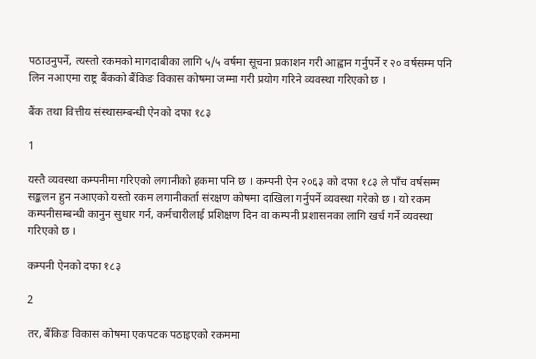पठाउनुपर्ने, त्यस्तो रकमको मागदाबीका लागि ५/५ वर्षमा सूचना प्रकाशन गरी आह्वान गर्नुपर्ने र २० वर्षसम्म पनि लिन नआएमा राष्ट्र बैंकको बैंकिङ विकास कोषमा जम्मा गरी प्रयोग गरिने व्यवस्था गरिएको छ ।

बैंक तथा वित्तीय संस्थासम्बन्धी ऐनको दफा १८३

1

यस्तै व्यवस्था कम्पनीमा गरिएको लगानीको हकमा पनि छ । कम्पनी ऐन २०६३ को दफा १८३ ले पाँच वर्षसम्म सङ्कलन हुन नआएको यस्तो रकम लगानीकर्ता संरक्षण कोषमा दाखिला गर्नुपर्ने व्यवस्था गरेको छ । यो रकम कम्पनीसम्बन्धी कानुन सुधार गर्न, कर्मचारीलाई प्रशिक्षण दिन वा कम्पनी प्रशासनका लागि खर्च गर्ने व्यवस्था गरिएको छ ।

कम्पनी ऐनको दफा १८३

2

तर, बैंकिङ विकास कोषमा एकपटक पठाइएको रकममा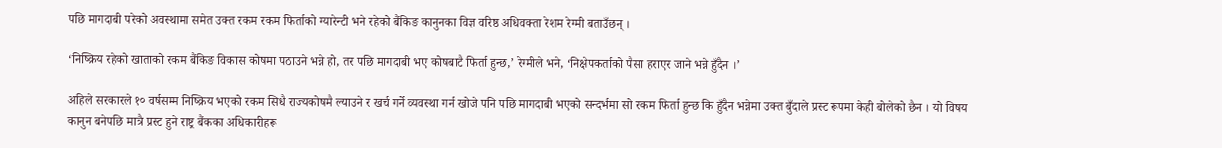पछि मागदाबी परेको अवस्थामा समेत उक्त रकम रकम फिर्ताको ग्यारेन्टी भने रहेको बैंकिङ कानुनका विज्ञ वरिष्ठ अधिवक्ता रेशम रेग्मी बताउँछन् ।

‘निष्क्रिय रहेको खाताको रकम बैंकिङ विकास कोषमा पठाउने भन्ने हो, तर पछि मागदाबी भए कोषबाटै फिर्ता हुन्छ,’ रेग्मीले भने, ‘निक्षेपकर्ताको पैसा हराएर जाने भन्ने हुँदैन ।’

अहिले सरकारले १० वर्षसम्म निष्क्रिय भएको रकम सिधै राज्यकोषमै ल्याउने र खर्च गर्ने व्यवस्था गर्न खोजे पनि पछि मागदाबी भएको सन्दर्भमा सो रकम फिर्ता हुन्छ कि हुँदैन भन्नेमा उक्त बुँदाले प्रस्ट रूपमा केही बोलेको छैन । यो विषय कानुन बनेपछि मात्रै प्रस्ट हुने राष्ट्र बैंकका अधिकारीहरू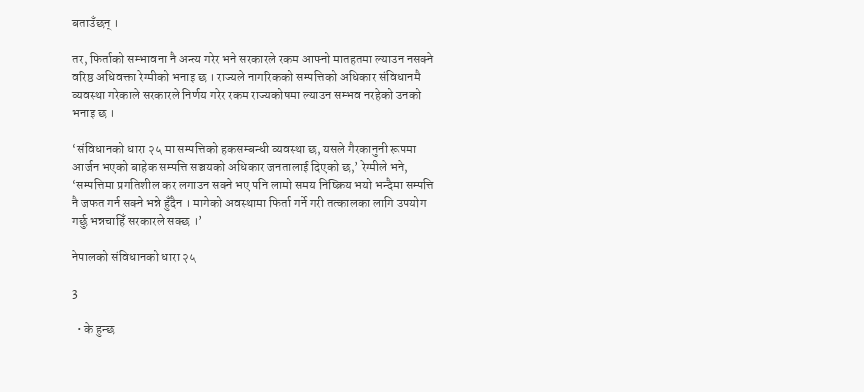बताउँछन् ।

तर, फिर्ताको सम्भावना नै अन्त्य गरेर भने सरकारले रकम आफ्नो मातहतमा ल्याउन नसक्ने वरिष्ठ अधिवक्ता रेग्मीको भनाइ छ । राज्यले नागरिकको सम्पत्तिको अधिकार संविधानमै व्यवस्था गरेकाले सरकारले निर्णय गरेर रकम राज्यकोषमा ल्याउन सम्भव नरहेको उनको भनाइ छ ।

‘संविधानको धारा २५ मा सम्पत्तिको हकसम्बन्धी व्यवस्था छ, यसले गैरकानुनी रूपमा आर्जन भएको बाहेक सम्पत्ति सञ्चयको अधिकार जनतालाई दिएको छ,’ रेग्मीले भने, ‘सम्पत्तिमा प्रगतिशील कर लगाउन सक्ने भए पनि लामो समय निष्क्रिय भयो भन्दैमा सम्पत्ति नै जफत गर्न सक्ने भन्ने हुँदैन । मागेको अवस्थामा फिर्ता गर्ने गरी तत्कालका लागि उपयोग गर्छु भन्नचाहिँ सरकारले सक्छ ।’

नेपालको संविधानको धारा २५

3

  • के हुन्छ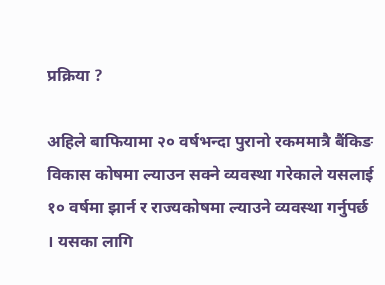प्रक्रिया ?

अहिले बाफियामा २० वर्षभन्दा पुरानो रकममात्रै बैंकिङ विकास कोषमा ल्याउन सक्ने व्यवस्था गरेकाले यसलाई १० वर्षमा झार्न र राज्यकोषमा ल्याउने व्यवस्था गर्नुपर्छ । यसका लागि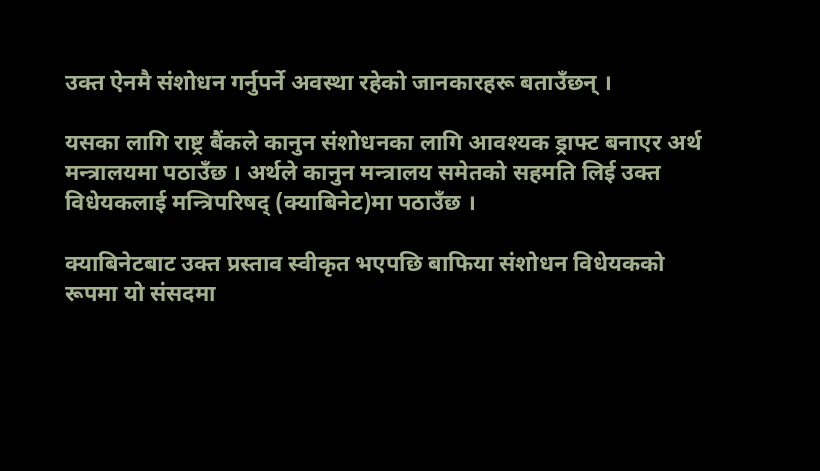उक्त ऐनमै संशोधन गर्नुपर्ने अवस्था रहेको जानकारहरू बताउँछन् ।

यसका लागि राष्ट्र बैंकले कानुन संशोधनका लागि आवश्यक ड्राफ्ट बनाएर अर्थ मन्त्रालयमा पठाउँछ । अर्थले कानुन मन्त्रालय समेतको सहमति लिई उक्त विधेयकलाई मन्त्रिपरिषद् (क्याबिनेट)मा पठाउँछ ।

क्याबिनेटबाट उक्त प्रस्ताव स्वीकृत भएपछि बाफिया संशोधन विधेयकको रूपमा यो संसदमा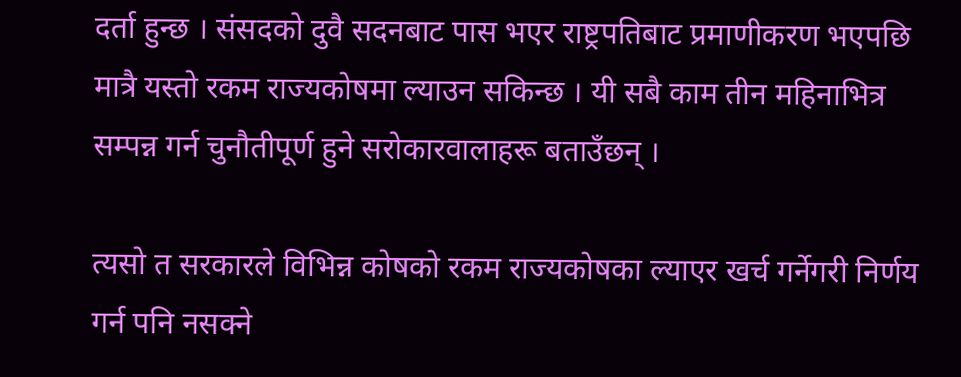दर्ता हुन्छ । संसदको दुवै सदनबाट पास भएर राष्ट्रपतिबाट प्रमाणीकरण भएपछि मात्रै यस्तो रकम राज्यकोषमा ल्याउन सकिन्छ । यी सबै काम तीन महिनाभित्र सम्पन्न गर्न चुनौतीपूर्ण हुने सरोकारवालाहरू बताउँछन् ।

त्यसो त सरकारले विभिन्न कोषको रकम राज्यकोषका ल्याएर खर्च गर्नेगरी निर्णय गर्न पनि नसक्ने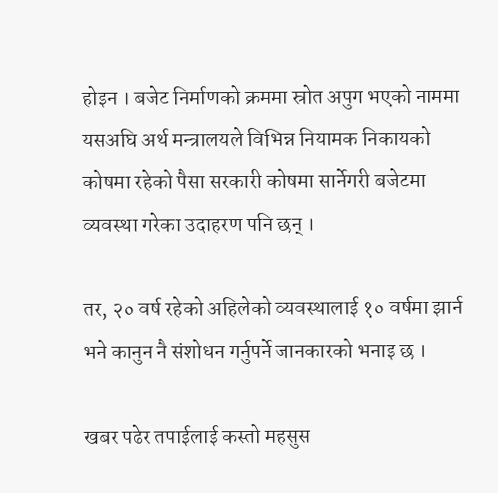होइन । बजेट निर्माणको क्रममा स्रोत अपुग भएको नाममा यसअघि अर्थ मन्त्रालयले विभिन्न नियामक निकायको कोषमा रहेको पैसा सरकारी कोषमा सार्नेगरी बजेटमा व्यवस्था गरेका उदाहरण पनि छन् ।

तर, २० वर्ष रहेको अहिलेको व्यवस्थालाई १० वर्षमा झार्न भने कानुन नै संशोधन गर्नुपर्ने जानकारको भनाइ छ ।

खबर पढेर तपाईलाई कस्तो महसुस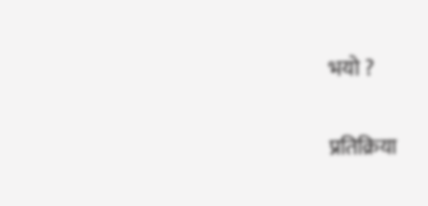भयो ?

प्रतिक्रिया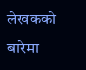लेखकको बारेमा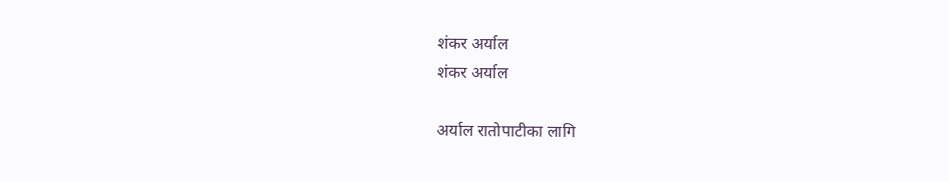शंकर अर्याल
शंकर अर्याल

अर्याल रातोपाटीका लागि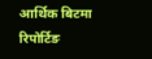आर्थिक बिटमा रिपोर्टिङ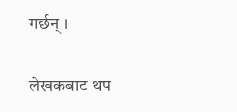गर्छन् ।

लेखकबाट थप